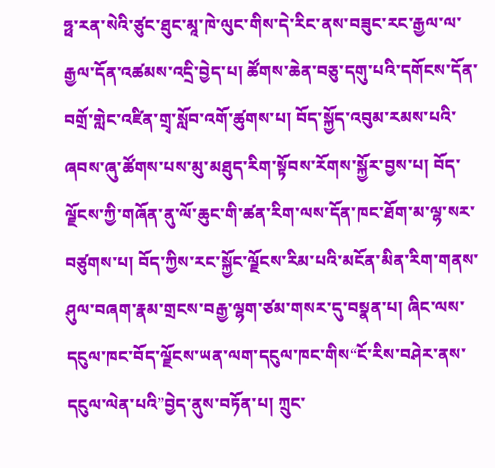ཧྥ་རན་སེའི་ཙུང་ཐུང་མཱ་ཁེ་ལུང་གིས་དེ་རིང་ནས་བཟུང་རང་རྒྱལ་ལ་རྒྱལ་དོན་འཚམས་འདྲི་བྱེད་པ། ཚོགས་ཆེན་བཅུ་དགུ་པའི་དགོངས་དོན་བགྲོ་གླེང་འཛིན་གྲྭ་སློབ་འགོ་ཚུགས་པ། བོད་སྐྱོད་འབུམ་རམས་པའི་ཞབས་ཞུ་ཚོགས་པས་མུ་མཐུད་རིག་སྟོབས་རོགས་སྐྱོར་བྱས་པ། བོད་ལྗོངས་ཀྱི་གཞོན་ནུ་ལོ་ཆུང་གི་ཚན་རིག་ལས་དོན་ཁང་ཐོག་མ་ལྷ་སར་བཙུགས་པ། བོད་ཀྱིས་རང་སྐྱོང་ལྗོངས་རིམ་པའི་མངོན་མིན་རིག་གནས་ཤུལ་བཞག་རྣམ་གྲངས་བརྒྱ་ལྷག་ཙམ་གསར་དུ་བསྣན་པ། ཞིང་ལས་དངུལ་ཁང་བོད་ལྗོངས་ཡན་ལག་དངུལ་ཁང་གིས“ངོ་རིས་བཤེར་ནས་དངུལ་ལེན་པའི”བྱེད་ནུས་བཏོན་པ། ཀྲུང་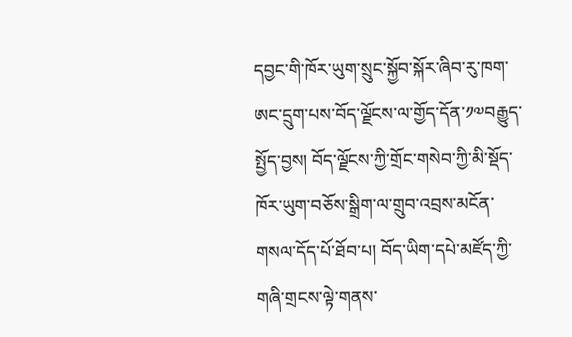དབྱང་གི་ཁོར་ཡུག་སྲུང་སྐྱོབ་སྐོར་ཞིབ་རུ་ཁག་ཨང་དྲུག་པས་བོད་ལྗོངས་ལ་གྱོད་དོན་༡༧བརྒྱུད་སྤྱོད་བྱས། བོད་ལྗོངས་ཀྱི་གྲོང་གསེབ་ཀྱི་མི་སྡོད་ཁོར་ཡུག་བཅོས་སྒྲིག་ལ་གྲུབ་འབྲས་མངོན་གསལ་དོད་པོ་ཐོབ་པ། བོད་ཡིག་དཔེ་མཛོད་ཀྱི་གཞི་གྲངས་ལྟེ་གནས་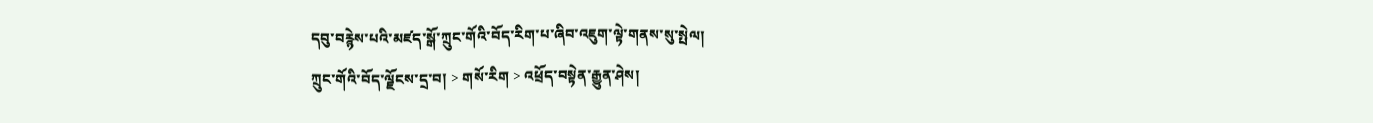དབུ་བརྙེས་པའི་མཛད་སྒོ་ཀྲུང་གོའི་བོད་རིག་པ་ཞིབ་འཇུག་ལྟེ་གནས་སུ་སྤེལ།
ཀྲུང་གོའི་བོད་ལྗོངས་དྲ་བ། > གསོ་རིག > འཕྲོད་བསྟེན་རྒྱུན་ཤེས།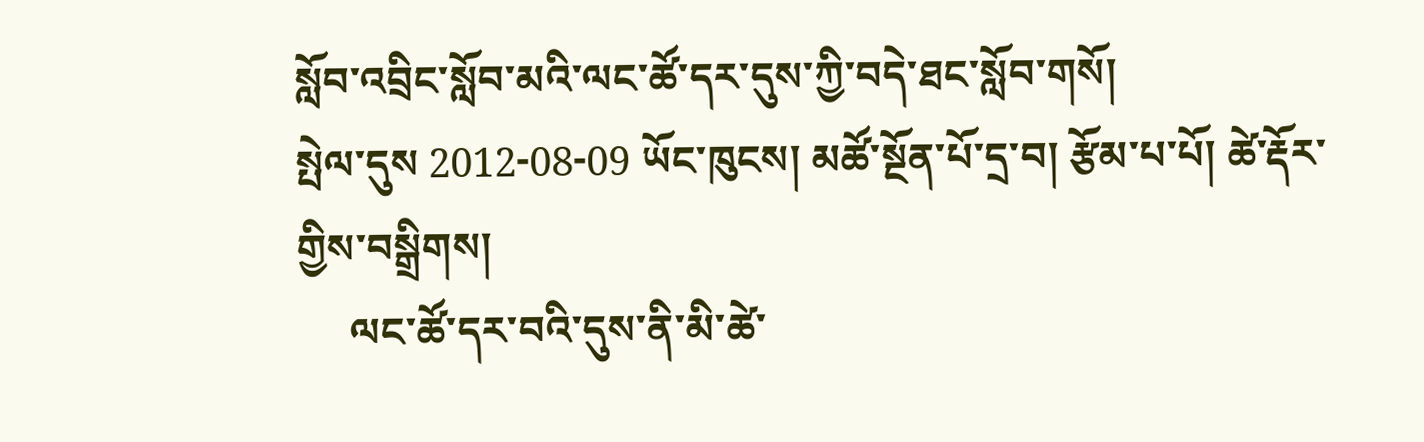སློབ་འབྲིང་སློབ་མའི་ལང་ཚོ་དར་དུས་ཀྱི་བདེ་ཐང་སློབ་གསོ།
སྤེལ་དུས 2012-08-09 ཡོང་ཁུངས། མཚོ་སྔོན་པོ་དྲ་བ། རྩོམ་པ་པོ། ཚེ་རྡོར་གྱིས་བསྒྲིགས།
     ལང་ཚོ་དར་བའི་དུས་ནི་མི་ཚེ་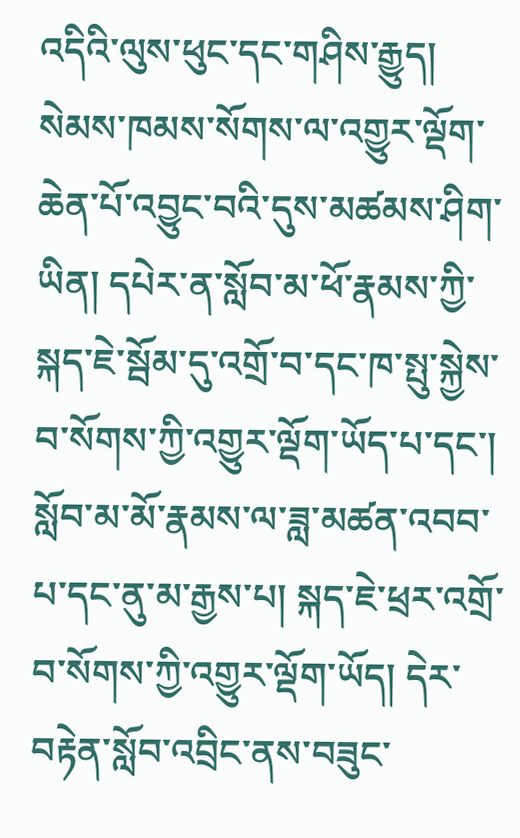འདིའི་ལུས་ཕུང་དང་གཤིས་རྒྱུད། སེམས་ཁམས་སོགས་ལ་འགྱུར་ལྡོག་ཆེན་པོ་འབྱུང་བའི་དུས་མཚམས་ཤིག་ཡིན། དཔེར་ན་སློབ་མ་ཕོ་རྣམས་ཀྱི་སྐད་ཇེ་སྦོམ་དུ་འགྲོ་བ་དང་ཁ་སྤུ་སྐྱེས་བ་སོགས་ཀྱི་འགྱུར་ལྡོག་ཡོད་པ་དང་། སློབ་མ་མོ་རྣམས་ལ་ཟླ་མཚན་འབབ་པ་དང་ནུ་མ་རྒྱས་པ། སྐད་ཇེ་ཕྲར་འགྲོ་བ་སོགས་ཀྱི་འགྱུར་ལྡོག་ཡོད། དེར་བརྟེན་སློབ་འབྲིང་ནས་བཟུང་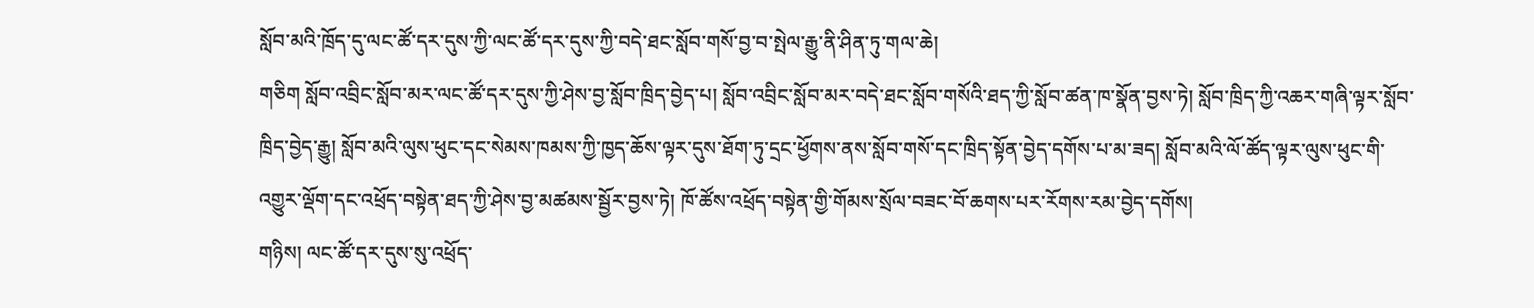སློབ་མའི་ཁྲོད་དུ་ལང་ཚོ་དར་དུས་ཀྱི་ལང་ཚོ་དར་དུས་ཀྱི་བདེ་ཐང་སློབ་གསོ་བྱ་བ་སྤེལ་རྒྱུ་ནི་ཤིན་ཏུ་གལ་ཆེ།
གཅིག སློབ་འབྲིང་སློབ་མར་ལང་ཚོ་དར་དུས་ཀྱི་ཤེས་བྱ་སློབ་ཁྲིད་བྱེད་པ། སློབ་འབྲིང་སློབ་མར་བདེ་ཐང་སློབ་གསོའི་ཐད་ཀྱི་སློབ་ཚན་ཁ་སྣོན་བྱས་ཏེ། སློབ་ཁྲིད་ཀྱི་འཆར་གཞི་ལྟར་སློབ་ཁྲིད་བྱེད་རྒྱུ། སློབ་མའི་ལུས་ཕུང་དང་སེམས་ཁམས་ཀྱི་ཁྱད་ཆོས་ལྟར་དུས་ཐོག་ཏུ་དྲང་ཕྱོགས་ནས་སློབ་གསོ་དང་ཁྲིད་སྟོན་བྱེད་དགོས་པ་མ་ཟད། སློབ་མའི་ལོ་ཚོད་ལྟར་ལུས་ཕུང་གི་འགྱུར་ལྡོག་དང་འཕྲོད་བསྟེན་ཐད་ཀྱི་ཤེས་བྱ་མཚམས་སྦྱོར་བྱས་ཏེ། ཁོ་ཚོས་འཕྲོད་བསྟེན་གྱི་གོམས་སྲོལ་བཟང་བོ་ཆགས་པར་རོགས་རམ་བྱེད་དགོས།
གཉིས། ལང་ཚོ་དར་དུས་སུ་འཕྲོད་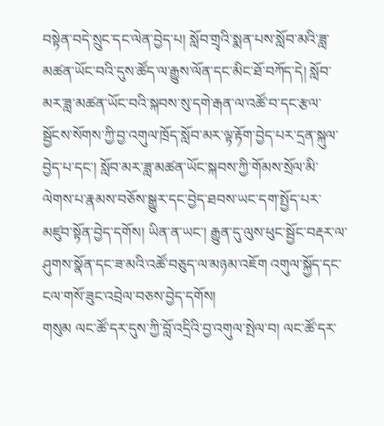བསྟེན་བདེ་སྲུང་དང་ལེན་བྱེད་པ། སློབ་གྲྭའི་སྨན་པས་སློབ་མའི་ཟླ་མཚན་ཡོང་བའི་དུས་ཚོད་ལ་རྒྱུས་ལོན་དང་མིང་ཐོ་བཀོད་དེ། སློབ་མར་ཟླ་མཚན་ཡོང་བའི་སྐབས་སུ་དགེ་རྒན་ལ་འཚོ་བ་དང་རྩལ་སྦྱོངས་སོགས་ཀྱི་བྱ་འགུལ་ཁྲོད་སློབ་མར་ལྟ་རྟོག་བྱེད་པར་དྲན་སྐུལ་བྱེད་པ་དང་། སློབ་མར་ཟླ་མཚན་ཡོང་སྐབས་ཀྱི་གོམས་སྲོལ་མི་ལེགས་པ་རྣམས་བཅོས་སྒྱུར་དང་བྱེད་ཐབས་ཡང་དག་སྤྱོད་པར་མཛུབ་སྟོན་བྱེད་དགོས། ཡིན་ན་ཡང་། རྒྱུན་དུ་ལུས་ཕུང་སྦྱོང་བརྡར་ལ་ཤུགས་སྣོན་དང་ཟ་མའི་འཚོ་བཅུད་ལ་མཉམ་འཇོག འགུལ་སྐྱོད་དང་ངལ་གསོ་ཟུང་འབྲེལ་བཅས་བྱེད་དགོས།
གསུམ ལང་ཚོ་དར་དུས་ཀྱི་བློ་འདྲིའི་བྱ་འགུལ་སྤེལ་བ། ལང་ཚོ་དར་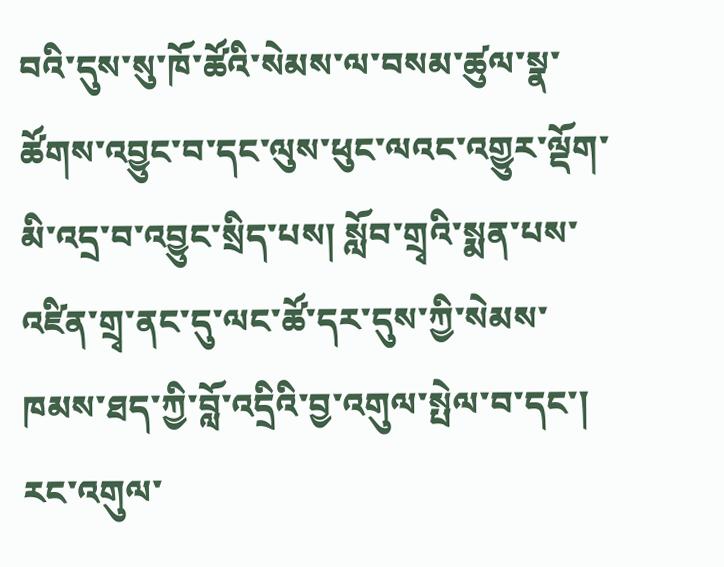བའི་དུས་སུ་ཁོ་ཚོའི་སེམས་ལ་བསམ་ཚུལ་སྣ་ཚོགས་འབྱུང་བ་དང་ལུས་ཕུང་ལའང་འགྱུར་ལྡོག་མི་འདྲ་བ་འབྱུང་སྲིད་པས། སློབ་གྲྭའི་སྨན་པས་འཛིན་གྲྭ་ནང་དུ་ལང་ཚོ་དར་དུས་ཀྱི་སེམས་ཁམས་ཐད་ཀྱི་བློ་འདྲིའི་བྱ་འགུལ་སྤེལ་བ་དང་། རང་འགུལ་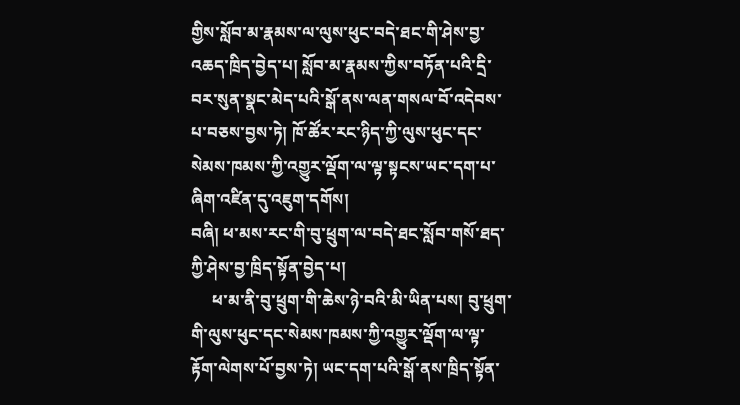གྱིས་སློབ་མ་རྣམས་ལ་ལུས་ཕུང་བདེ་ཐང་གི་ཤེས་བྱ་འཆད་ཁྲིད་བྱེད་པ། སློབ་མ་རྣམས་ཀྱིས་བཏོན་པའི་དྲི་བར་སུན་སྣང་མེད་པའི་སྒོ་ནས་ལན་གསལ་བོ་འདེབས་པ་བཅས་བྱས་ཏེ། ཁོ་ཚོར་རང་ཉིད་ཀྱི་ལུས་ཕུང་དང་སེམས་ཁམས་ཀྱི་འགྱུར་ལྡོག་ལ་ལྟ་སྟངས་ཡང་དག་པ་ཞིག་འཛིན་དུ་འཇུག་དགོས།
བཞི། ཕ་མས་རང་གི་བུ་ཕྲུག་ལ་བདེ་ཐང་སློབ་གསོ་ཐད་ཀྱི་ཤེས་བྱ་ཁྲིད་སྟོན་བྱེད་པ།
     ཕ་མ་ནི་བུ་ཕྲུག་གི་ཆེས་ཉེ་བའི་མི་ཡིན་པས། བུ་ཕྲུག་གི་ལུས་ཕུང་དང་སེམས་ཁམས་ཀྱི་འགྱུར་ལྡོག་ལ་ལྟ་རྟོག་ལེགས་པོ་བྱས་ཏེ། ཡང་དག་པའི་སྒོ་ནས་ཁྲིད་སྟོན་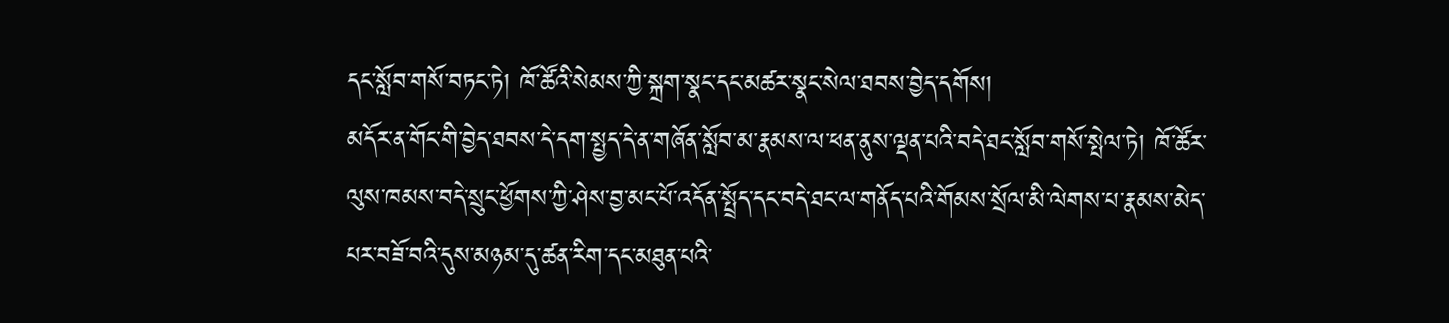དང་སློབ་གསོ་བཏང་ཏེ། ཁོ་ཚོའི་སེམས་ཀྱི་སྐྲག་སྣང་དང་མཚར་སྣང་སེལ་ཐབས་བྱེད་དགོས།
མདོར་ན་གོང་གི་བྱེད་ཐབས་དེ་དག་སྤྱད་དེ་ན་གཞོན་སློབ་མ་རྣམས་ལ་ཕན་ནུས་ལྡན་པའི་བདེ་ཐང་སློབ་གསོ་སྤེལ་ཏེ། ཁོ་ཚོར་ལུས་ཁམས་བདེ་སྲུང་ཕྱོགས་ཀྱི་ཤེས་བྱ་མང་པོ་འདོན་སྤྲོད་དང་བདེ་ཐང་ལ་གནོད་པའི་གོམས་སྲོལ་མི་ལེགས་པ་རྣམས་མེད་པར་བཟོ་བའི་དུས་མཉམ་དུ་ཚན་རིག་དང་མཐུན་པའི་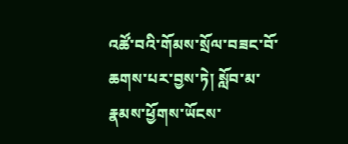འཚོ་བའི་གོམས་སྲོལ་བཟང་བོ་ཆགས་པར་བྱས་ཏེ། སློབ་མ་རྣམས་ཕྱོགས་ཡོངས་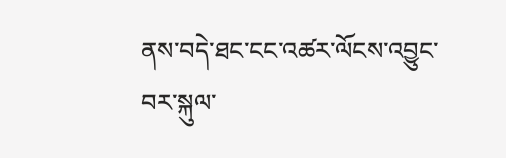ནས་བདེ་ཐང་ངང་འཚར་ལོངས་འབྱུང་བར་སྐུལ་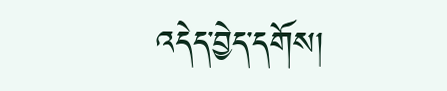འདེད་བྱེད་དགོས།